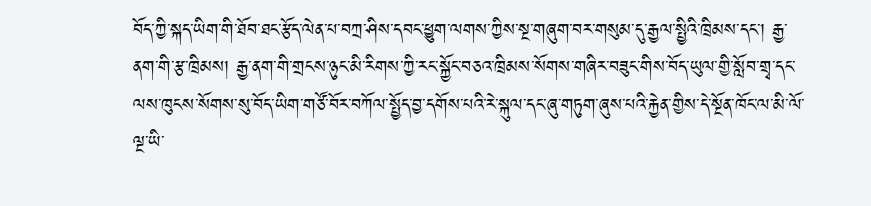བོད་ཀྱི་སྐད་ཡིག་གི་ཐོབ་ཐང་རྩོད་ལེན་པ་བཀྲ་ཤིས་དབང་ཕྱུག་ལགས་ཀྱིས་སྔ་གཞུག་བར་གསུམ་དུ་རྒྱལ་སྤྱིའི་ཁྲིམས་དང་། རྒྱ་ནག་གི་རྩ་ཁྲིམས། རྒྱ་ནག་གི་གྲངས་ཉུང་མི་རིགས་ཀྱི་རང་སྐྱོང་བཅའ་ཁྲིམས་སོགས་གཞིར་བཟུང་གིས་བོད་ཡུལ་གྱི་སློབ་གྲྭ་དང་ལས་ཁུངས་སོགས་སུ་བོད་ཡིག་གཙོ་བོར་བཀོལ་སྤྱོད་བྱ་དགོས་པའི་རེ་སྐུལ་དང་ཞུ་གཏུག་ཞུས་པའི་རྐྱེན་གྱིས་དེ་སྔོན་ཁོང་ལ་མི་ལོ་ལྔ་ཡི་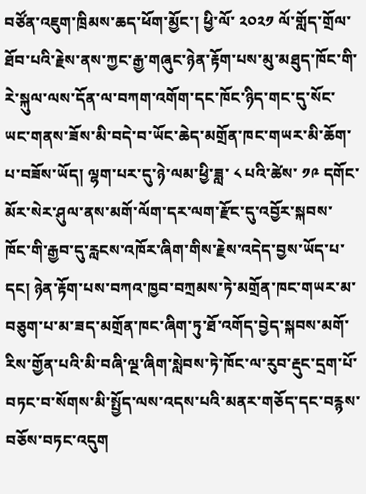བཙོན་འཇུག་ཁྲིམས་ཆད་ཕོག་མྱོང་། ཕྱི་ལོ་ ༢༠༢༡ ལོ་གློད་གྲོལ་ཐོབ་པའི་རྗེས་ནས་ཀྱང་རྒྱ་གཞུང་ཉེན་རྟོག་པས་མུ་མཐུད་ཁོང་གི་རེ་སྐུལ་ལས་དོན་ལ་བཀག་འགོག་དང་ཁོང་ཉིད་གང་དུ་སོང་ཡང་གནས་ཟོས་མི་བདེ་བ་ཡོང་ཆེད་མགྲོན་ཁང་གཡར་མི་ཆོག་པ་བཟོས་ཡོད། ལྷག་པར་དུ་ཉེ་ལམ་ཕྱི་ཟླ་ ༨ པའི་ཚེས་ ༡༩ དགོང་མོར་སེར་ཤུལ་ནས་མགོ་ལོག་དར་ལག་རྫོང་དུ་འབྱོར་སྐབས་ཁོང་གི་རྒྱབ་དུ་རླངས་འཁོར་ཞིག་གིས་རྗེས་འདེད་བྱས་ཡོད་པ་དང། ཉེན་རྟོག་པས་བཀའ་ཁྱབ་བཀྲམས་ཏེ་མགྲོན་ཁང་གཡར་མ་བཅུག་པ་མ་ཟད་མགྲོན་ཁང་ཞིག་ཏུ་ཐོ་འགོད་བྱེད་སྐབས་མགོ་རིས་གྱོན་པའི་མི་བཞི་ལྔ་ཞིག་སླེབས་ཏེ་ཁོང་ལ་རུབ་རྡུང་དྲག་པོ་བཏང་བ་སོགས་མི་སྤྱོད་ལས་འདས་པའི་མནར་གཅོད་དང་བརྙས་བཅོས་བཏང་འདུག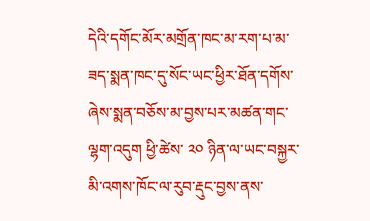དེའི་དགོང་མོར་མགྲོན་ཁང་མ་རག་པ་མ་ཟད་སྨན་ཁང་དུ་སོང་ཡང་ཕྱིར་ཐོན་དགོས་ཞེས་སྨན་བཅོས་མ་བྱས་པར་མཚན་གང་ལྷག་འདུག ཕྱི་ཚེས་ ༢༠ ཉིན་ལ་ཡང་བསྐྱར་མི་འགས་ཁོང་ལ་རུབ་རྡུང་བྱས་ནས་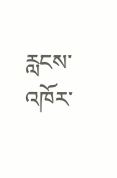རླངས་འཁོར་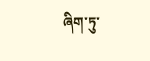ཞིག་ཏུ་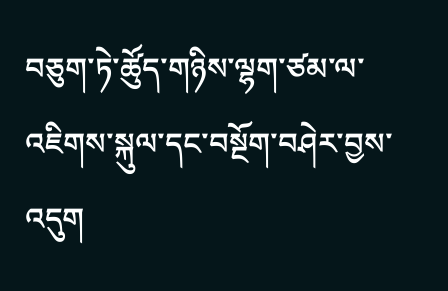བཅུག་ཏེ་ཚོུད་གཉིས་ལྷག་ཙམ་ལ་འཇིགས་སྐུལ་དང་བསྔོག་བཤེར་བྱས་འདུག